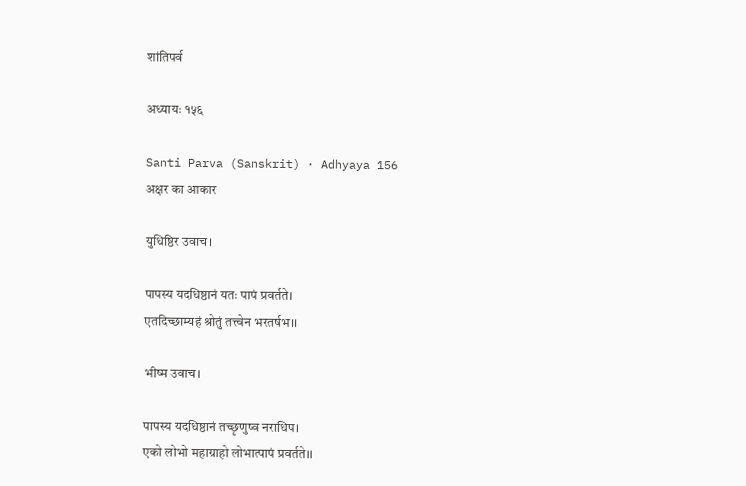शांतिपर्व

अध्यायः १५६

Santi Parva (Sanskrit) · Adhyaya 156
अक्षर का आकार

युधिष्ठिर उवाच।

पापस्य यदधिष्ठानं यतः पापं प्रवर्तते।
एतदिच्छाम्यहं श्रोतुं तत्त्वेन भरतर्षभ।।

भीष्म उवाच।

पापस्य यदधिष्ठानं तच्छृणुष्व नराधिप।
एको लोभो महाग्राहो लोभात्पापं प्रवर्तते।।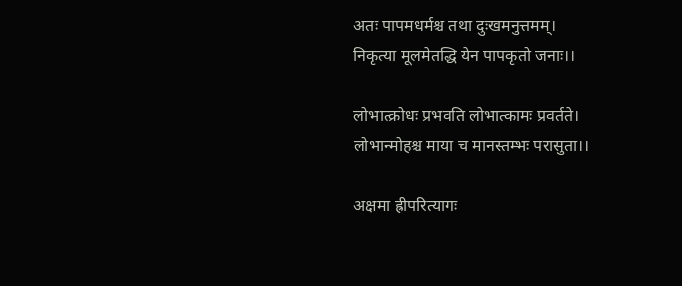अतः पापमधर्मश्च तथा दुःखमनुत्तमम्।
निकृत्या मूलमेतद्धि येन पापकृतो जनाः।।

लोभात्क्रोधः प्रभवति लोभात्कामः प्रवर्तते।
लोभान्मोहश्च माया च मानस्तम्भः परासुता।।

अक्षमा ह्रीपरित्यागः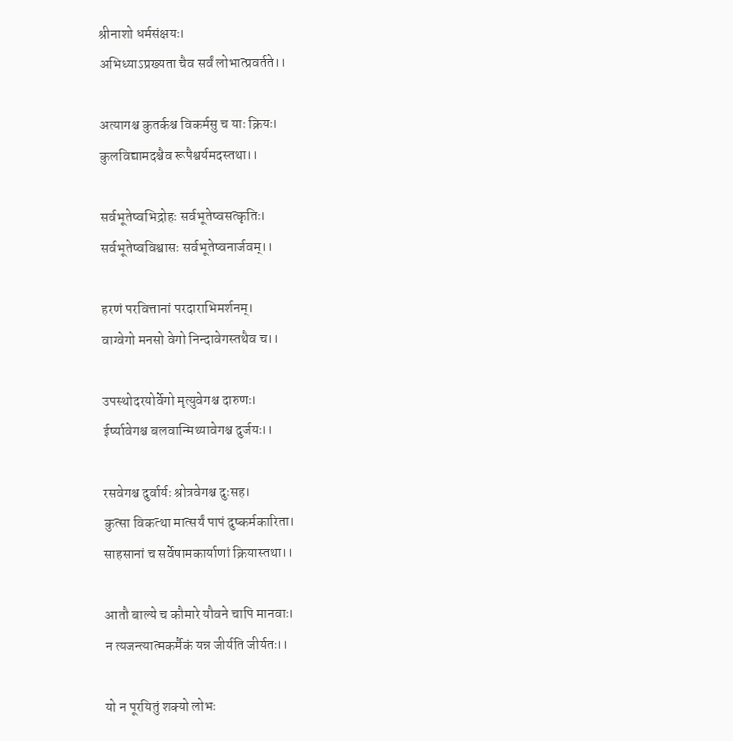श्रीनाशो धर्मसंक्षयः।
अभिध्याऽप्रख्यता चैव सर्वं लोभात्प्रवर्तते।।

अत्यागश्च कुतर्कश्च विकर्मसु च याः क्रियः।
कुलविद्यामदश्चैव रूपैश्वर्यमदस्तथा।।

सर्वभूतेष्वभिद्रोहः सर्वभूतेष्वसत्कृतिः।
सर्वभूतेष्वविश्वासः सर्वभूतेष्वनार्जवम्।।

हरणं परवित्तानां परदाराभिमर्शनम्।
वाग्वेगो मनसो वेगो निन्दावेगस्तथैव च।।

उपस्थोदरयोर्वेगो मृत्युवेगश्च दारुणः।
ईर्ष्यावेगश्च बलवान्मिथ्यावेगश्च दुर्जयः।।

रसवेगश्च दुर्वार्यः श्रोत्रवेगश्च दुःसह।
कुत्सा विकत्था मात्सर्यं पापं दुष्कर्मकारिता।
साहसानां च सर्वेषामकार्याणां क्रियास्तथा।।

आतौ बाल्ये च कौमारे यौवने चापि मानवाः।
न त्यजन्त्यात्मकर्मैकं यन्न जीर्यति जीर्यतः।।

यो न पूरयितुं शक्यो लोभः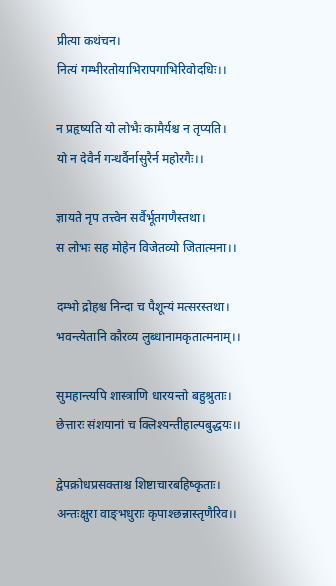प्रीत्या कथंचन।
नित्यं गम्भीरतोयाभिरापगाभिरिवोदधिः।।

न प्रहृष्यति यो लोभैः कामैर्यश्च न तृप्यति।
यो न देवैर्न गन्धर्वैर्नासुरैर्न महोरगैः।।

ज्ञायते नृप तत्त्वेन सर्वैर्भूतगणैस्तथा।
स लोभः सह मोहेन विजेतव्यो जितात्मना।।

दम्भो द्रोहश्च निन्दा च पैशून्यं मत्सरस्तथा।
भवन्त्येतानि कौरव्य लुब्धानामकृतात्मनाम्।।

सुमहान्त्यपि शास्त्राणि धारयन्तो बहुश्रुताः।
छेत्तारः संशयानां च क्लिश्यन्तीहाल्पबुद्धयः।।

द्वेपक्रोधप्रसक्ताश्च शिष्टाचारबहिष्कृताः।
अन्तःक्षुरा वाङ्भधुराः कृपाश्छन्नास्तृणैरिव।।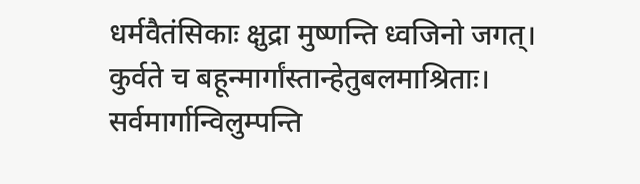धर्मवैतंसिकाः क्षुद्रा मुष्णन्ति ध्वजिनो जगत्।
कुर्वते च बहून्मार्गांस्तान्हेतुबलमाश्रिताः।
सर्वमार्गान्विलुम्पन्ति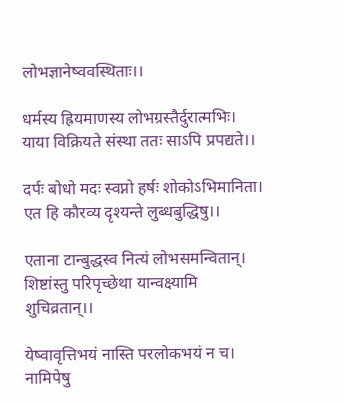लोभज्ञानेष्ववस्थिताः।।

धर्मस्य ह्रियमाणस्य लोभग्रस्तैर्दुरात्मभिः।
याया विक्रियते संस्था ततः साऽपि प्रपद्यते।।

दर्पः बोधो मदः स्वप्नो हर्षः शोकोऽभिमानिता।
एत हि कौरव्य दृश्यन्ते लुब्धबुद्धिषु।।

एताना टान्बुद्धस्व नित्यं लोभसमन्वितान्।
शिष्टांस्तु परिपृच्छेथा यान्वक्ष्यामि शुचिव्रतान्।।

येष्वावृत्तिभयं नास्ति परलोकभयं न च।
नामिपेषु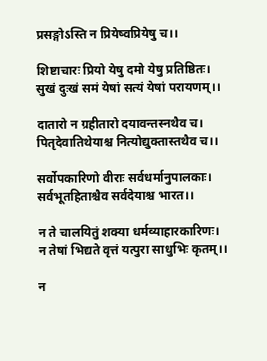प्रसङ्गोऽस्ति न प्रियेष्वप्रियेषु च।।

शिष्टाचारः प्रियो येषु दमो येषु प्रतिष्ठितः।
सुखं दुःखं समं येषां सत्यं येषां परायणम्।।

दातारो न ग्रहीतारो दयावन्तस्नथैव च।
पितृदेवातिथेयाश्च नित्योद्युक्तास्तथैव च।।

सर्वोपकारिणो वीराः सर्वधर्मानुपालकाः।
सर्वभूतहिताश्चैव सर्वदेयाश्च भारत।।

न ते चालयितुं शक्या धर्मव्याहारकारिणः।
न तेषां भिद्यते वृत्तं यत्पुरा साधुभिः कृतम्।।

न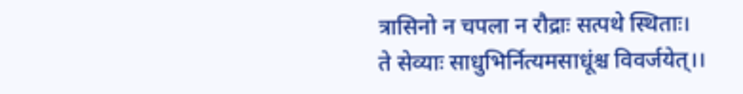त्रासिनो न चपला न रौद्राः सत्पथे स्थिताः।
ते सेव्याः साधुभिर्नित्यमसाधूंश्च विवर्जयेत्।।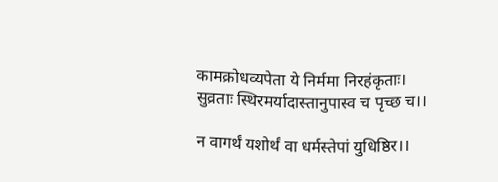कामक्रोधव्यपेता ये निर्ममा निरहंकृताः।
सुव्रताः स्थिरमर्यादास्तानुपास्व च पृच्छ च।।

न वागर्थं यशोर्थं वा धर्मस्तेपां युधिष्ठिर।।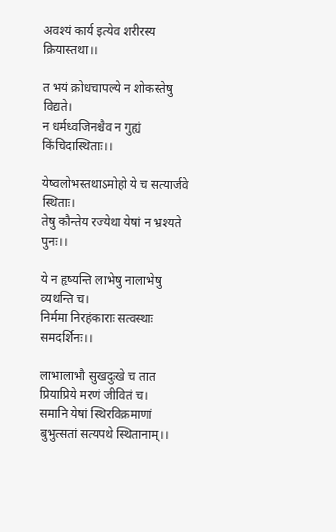अवश्यं कार्य इत्येव शरीरस्य क्रियास्तथा।।

त भयं क्रोधचापल्ये न शोकस्तेषु विद्यते।
न धर्मध्वजिनश्चैव न गुह्यं किंचिदास्थिताः।।

येष्वलोभस्तथाऽमोहो ये च सत्यार्जवे स्थिताः।
तेषु कौन्तेय रज्येथा येषां न भ्रश्यते पुनः।।

ये न हृष्यन्ति लाभेषु नालाभेषु व्यथन्ति च।
निर्ममा निरहंकाराः सत्वस्थाः समदर्शिनः।।

लाभालाभौ सुखदुःखे च तात
प्रियाप्रिये मरणं जीवितं च।
समानि येषां स्थिरविक्रमाणां
बुभुत्सतां सत्यपथे स्थितानाम्।।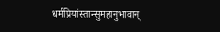धर्मप्रियांस्तान्सुमहानुभावान्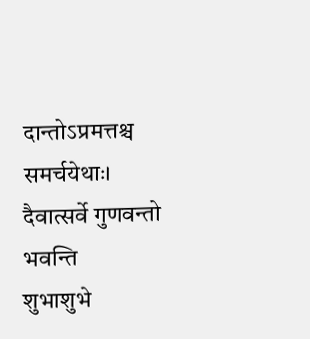दान्तोऽप्रमत्तश्च समर्चयेथाः।
दैवात्सर्वे गुणवन्तो भवन्ति
शुभाशुभे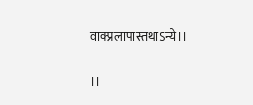वाक्प्रलापास्तथाऽन्ये।।

।।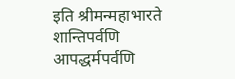इति श्रीमन्महाभारते शान्तिपर्वणि
आपद्धर्मपर्वणि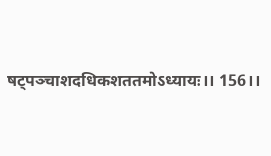षट्‌पञ्चाशदधिकशततमोऽध्यायः।। 156।।